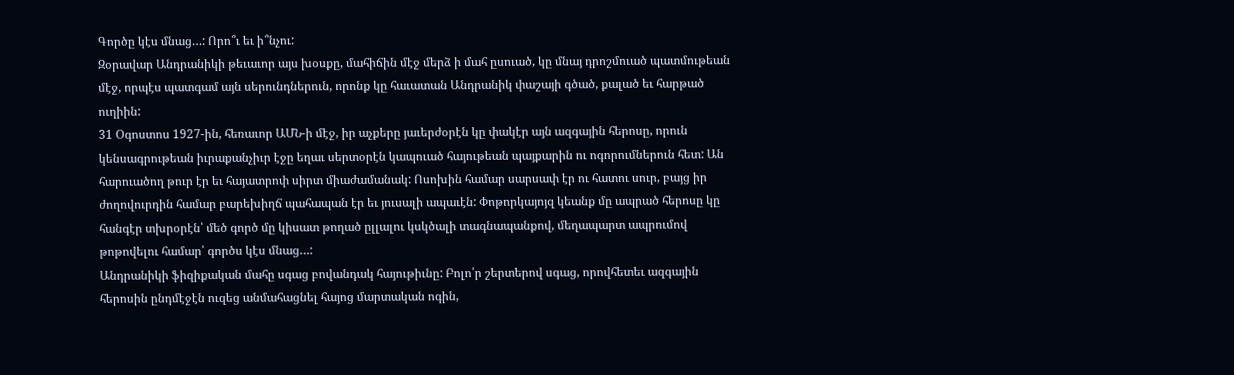Գործը կէս մնաց…: Որո՞ւ եւ ի՞նչու:
Զօրավար Անդրանիկի թեւաւոր այս խօսքը, մահիճին մէջ մերձ ի մահ ըսուած, կը մնայ դրոշմուած պատմութեան մէջ, որպէս պատգամ այն սերունդներուն, որոնք կը հաւատան Անդրանիկ փաշայի գծած, քալած եւ հարթած ուղիին:
31 Օգոստոս 1927-ին, հեռաւոր ԱՄՆ-ի մէջ, իր աչքերը յաւերժօրէն կը փակէր այն ազգային հերոսը, որուն կենսագրութեան իւրաքանչիւր էջը եղաւ սերտօրէն կապուած հայութեան պայքարին ու ոգորումներուն հետ: Ան հարուածող թուր էր եւ հայատրոփ սիրտ միաժամանակ: Ոսոխին համար սարսափ էր ու հատու սուր, բայց իր ժողովուրդին համար բարեխիղճ պահապան էր եւ յուսալի ապաւէն: Փոթորկայոյզ կեանք մը ապրած հերոսը կը հանգէր տխրօրէն՝ մեծ գործ մը կիսատ թողած ըլլալու կսկծալի տագնապանքով, մեղապարտ ապրումով թոթովելու համար՝ գործս կէս մնաց…:
Անդրանիկի ֆիզիքական մահը սգաց բովանդակ հայութիւնը: Բոլո՛ր շերտերով սգաց, որովհետեւ ազգային հերոսին ընդմէջէն ուզեց անմահացնել հայոց մարտական ոգին,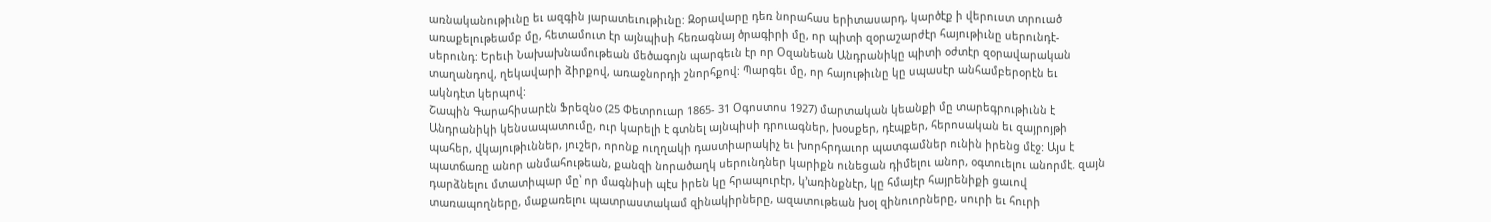առնականութիւնը եւ ազգին յարատեւութիւնը: Զօրավարը դեռ նորահաս երիտասարդ, կարծէք ի վերուստ տրուած առաքելութեամբ մը, հետամուտ էր այնպիսի հեռագնայ ծրագիրի մը, որ պիտի զօրաշարժէր հայութիւնը սերունդէ-սերունդ: Երեւի Նախախնամութեան մեծագոյն պարգեւն էր որ Օզանեան Անդրանիկը պիտի օժտէր զօրավարական տաղանդով, ղեկավարի ձիրքով, առաջնորդի շնորհքով: Պարգեւ մը, որ հայութիւնը կը սպասէր անհամբերօրէն եւ ակնդէտ կերպով:
Շապին Գարահիսարէն Ֆրեզնօ (25 Փետրուար 1865- 31 Օգոստոս 1927) մարտական կեանքի մը տարեգրութիւնն է Անդրանիկի կենսապատումը, ուր կարելի է գտնել այնպիսի դրուագներ, խօսքեր, դէպքեր, հերոսական եւ զայրոյթի պահեր, վկայութիւններ, յուշեր, որոնք ուղղակի դաստիարակիչ եւ խորհրդաւոր պատգամներ ունին իրենց մէջ: Այս է պատճառը անոր անմահութեան, քանզի նորածաղկ սերունդներ կարիքն ունեցան դիմելու անոր, օգտուելու անորմէ. զայն դարձնելու մտատիպար մը՝ որ մագնիսի պէս իրեն կը հրապուրէր, կ’առինքնէր, կը հմայէր հայրենիքի ցաւով տառապողները, մաքառելու պատրաստակամ զինակիրները, ազատութեան խօլ զինուորները, սուրի եւ հուրի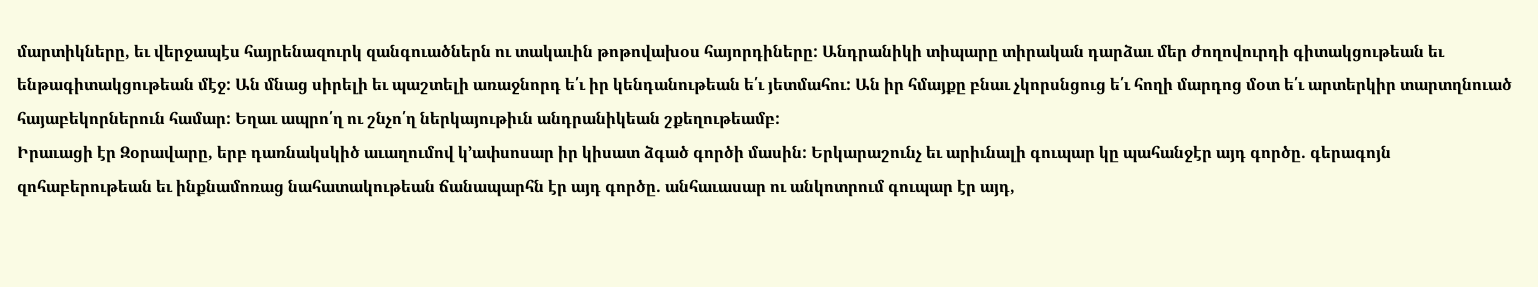մարտիկները, եւ վերջապէս հայրենազուրկ զանգուածներն ու տակաւին թոթովախօս հայորդիները: Անդրանիկի տիպարը տիրական դարձաւ մեր ժողովուրդի գիտակցութեան եւ ենթագիտակցութեան մէջ: Ան մնաց սիրելի եւ պաշտելի առաջնորդ ե՛ւ իր կենդանութեան ե՛ւ յետմահու: Ան իր հմայքը բնաւ չկորսնցուց ե՛ւ հողի մարդոց մօտ ե՛ւ արտերկիր տարտղնուած հայաբեկորներուն համար: Եղաւ ապրո՛ղ ու շնչո՛ղ ներկայութիւն անդրանիկեան շքեղութեամբ:
Իրաւացի էր Զօրավարը, երբ դառնակսկիծ աւաղումով կ’ափսոսար իր կիսատ ձգած գործի մասին: Երկարաշունչ եւ արիւնալի գուպար կը պահանջէր այդ գործը. գերագոյն զոհաբերութեան եւ ինքնամոռաց նահատակութեան ճանապարհն էր այդ գործը. անհաւասար ու անկոտրում գուպար էր այդ,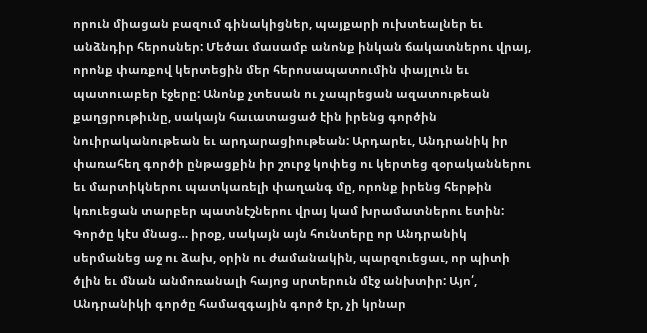որուն միացան բազում գինակիցներ, պայքարի ուխտեալներ եւ անձնդիր հերոսներ: Մեծաւ մասամբ անոնք ինկան ճակատներու վրայ, որոնք փառքով կերտեցին մեր հերոսապատումին փայլուն եւ պատուաբեր էջերը: Անոնք չտեսան ու չապրեցան ազատութեան քաղցրութիւնը, սակայն հաւատացած էին իրենց գործին նուիրականութեան եւ արդարացիութեան: Արդարեւ, Անդրանիկ իր փառահեղ գործի ընթացքին իր շուրջ կոփեց ու կերտեց զօրականներու եւ մարտիկներու պատկառելի փաղանգ մը, որոնք իրենց հերթին կռուեցան տարբեր պատնէշներու վրայ կամ խրամատներու ետին:
Գործը կէս մնաց… իրօք, սակայն այն հունտերը որ Անդրանիկ սերմանեց աջ ու ձախ, օրին ու ժամանակին, պարզուեցաւ, որ պիտի ծլին եւ մնան անմոռանալի հայոց սրտերուն մէջ անխտիր: Այո՛, Անդրանիկի գործը համազգային գործ էր, չի կրնար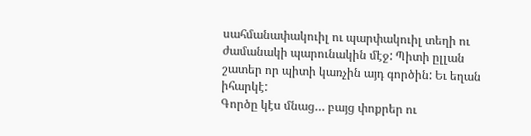սահմանափակուիլ ու պարփակուիլ տեղի ու ժամանակի պարունակին մէջ: Պիտի ըլլան շատեր որ պիտի կառչին այդ գործին: Եւ եղան իհարկէ:
Գործը կէս մնաց… բայց փոքրեր ու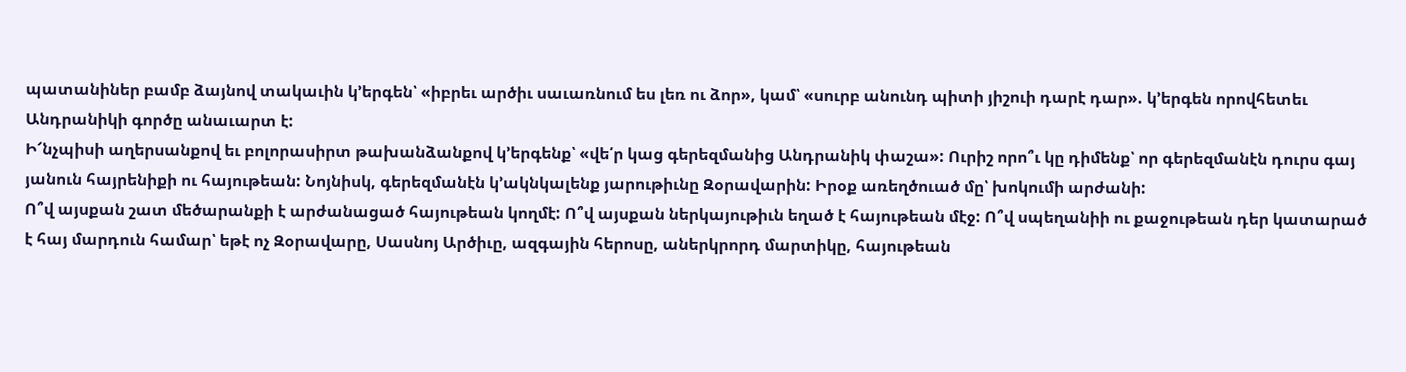պատանիներ բամբ ձայնով տակաւին կ’երգեն՝ «իբրեւ արծիւ սաւառնում ես լեռ ու ձոր», կամ՝ «սուրբ անունդ պիտի յիշուի դարէ դար». կ’երգեն որովհետեւ Անդրանիկի գործը անաւարտ է:
Ի՜նչպիսի աղերսանքով եւ բոլորասիրտ թախանձանքով կ’երգենք՝ «վե՛ր կաց գերեզմանից Անդրանիկ փաշա»: Ուրիշ որո՞ւ կը դիմենք՝ որ գերեզմանէն դուրս գայ յանուն հայրենիքի ու հայութեան: Նոյնիսկ, գերեզմանէն կ’ակնկալենք յարութիւնը Զօրավարին: Իրօք առեղծուած մը՝ խոկումի արժանի:
Ո՞վ այսքան շատ մեծարանքի է արժանացած հայութեան կողմէ: Ո՞վ այսքան ներկայութիւն եղած է հայութեան մէջ: Ո՞վ սպեղանիի ու քաջութեան դեր կատարած է հայ մարդուն համար՝ եթէ ոչ Զօրավարը, Սասնոյ Արծիւը, ազգային հերոսը, աներկրորդ մարտիկը, հայութեան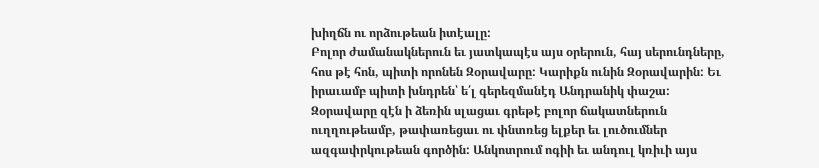խիղճն ու որձութեան իտէալը:
Բոլոր ժամանակներուն եւ յատկապէս այս օրերուն, հայ սերունդները, հոս թէ հոն, պիտի որոնեն Զօրավարը: Կարիքն ունին Զօրավարին: Եւ իրաւամբ պիտի խնդրեն՝ ե՛լ գերեզմանէդ Անդրանիկ փաշա:
Զօրավարը զէն ի ձեռին սլացաւ գրեթէ բոլոր ճակատներուն ուղղութեամբ, թափառեցաւ ու փնտռեց ելքեր եւ լուծումներ ազգափրկութեան գործին: Անկոտրում ոգիի եւ անդուլ կռիւի այս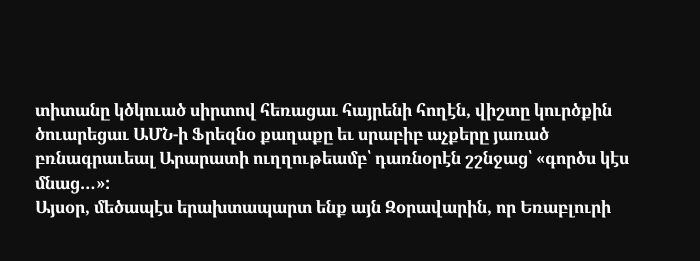տիտանը կծկուած սիրտով հեռացաւ հայրենի հողէն, վիշտը կուրծքին ծուարեցաւ ԱՄՆ-ի Ֆրեզնօ քաղաքը եւ սրաբիբ աչքերը յառած բռնագրաւեալ Արարատի ուղղութեամբ՝ դառնօրէն շշնջաց՝ «գործս կէս մնաց…»:
Այսօր, մեծապէս երախտապարտ ենք այն Զօրավարին, որ Եռաբլուրի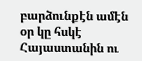բարձունքէն ամէն օր կը հսկէ Հայաստանին ու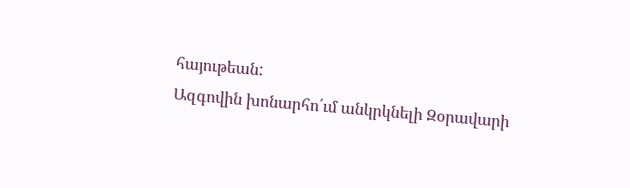հայութեան:
Ազգովին խոնարհո՛ւմ անկրկնելի Զօրավարի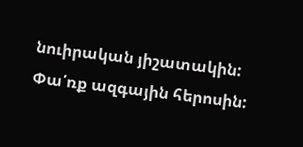նուիրական յիշատակին:
Փա՛ռք ազգային հերոսին: